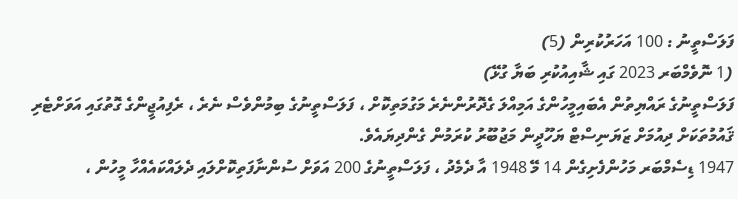ފަލަސްތީނު : 100 އަހަރުކުރިން (5)
(1 ނޮވެމްބަރ 2023 ގައި ޝާއިއުކުރި ބަޔާ ގުޅޭ)
ފަލަސްތީނުގެ ރައްޔިތުން އެބައިމީހުންގެ އަމިއްލަ ގެދޮރުންނެރެ މަގުމަތިކޮށް ، ފަލަސްތީނުގެ ބިމުންވެސް ނެރެ ، ރެފިއުޖީންގެ ގޮތުގައި އަވަށްޓެރި ޤައުމުތަކަށް ދިއުމަށް ޒަޔަނިސްޓް ޔަހޫދީން މަޖުބޫރު ކުރަމުން ގެންދިޔައެވެ.
1947 ޑިސެމްބަރ މަހުންފެށިގެން 14 މޭ 1948 އާ ދެމެދު ، ފަލަސްތީނުގެ 200 އަވަށް ސުންނާފަތިކޮށްލައި ދެލައްކައެއްހާ މީހުން ،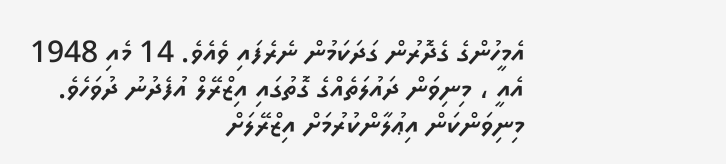އެމީހުންގެ ގެދޮރުން ގަދަކަމުން ނެރެފައި ވެއެވެ. 14 މެއި 1948 އެއީ ، މިނިވަން ދައުލަތެއްގެ ގޮތުގައި އިޒްރޭލް އުފެދުނު ދުވަހެވެ. މިނިވަންކަން އިޢުލާންކުރުމަށް އިޒްރޭލަށް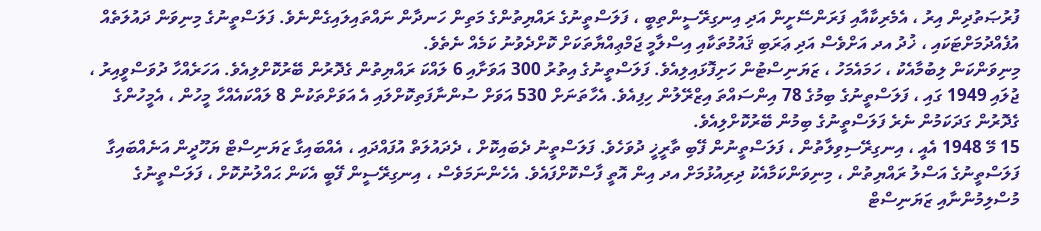ފުރުޞަތުދިން އިރު ، އެމެރިކާއާއި ފަރަންސޭށީން އަދި އިނގިރޭސީންތިބީ ، ފަލަސްތީނުގެ ރައްޔިތުންގެ މަތިން ހަނދާން ނައްތައިލައިގެންނެވެ. ފަލަސްތީނުގެ މިނިވަން ދައުލަތެއް އުފެއްދުމަށްޓަކައި ، ޚުދު އދ އަށްވެސް އަދި ޢަރަބި ޤައުމުތަކާއި އިސްލާމީ ޖަމްޢިއްޔާތަކަށް ކޮށްދެވުނު ކަމެއް ނެތެވެ.
މިނިވަންކަން ލިބުމާއެކު ، ހަމައެމަހު ، ޒަޔަނިސްޓުން ހަށިފޮޅައިލިއެވެ. ފަލަސްތީނުގެ އިތުރު 300 އަވަށާއި 6 ލައްކަ ރައްޔިތުން ގެދޮރުން ބޭރުކޮށްލިއެވެ. އަހަރެއްހާ ދުވަސްވީއިރު ، ޖުލައި 1949 ގައި ، ފަލަސްތީނުގެ ބިމުގެ 78 އިންސައްތަ އިޒްރޭލުން ހިފިއެވެ. އެހާތަނަށް 530 އަވަށް ސުންނާފަތިކޮށްލައި އެ އަވަށްތަކުން 8 ލައްކައެއްހާ މީހުން ، އެމީހުންގެ ގެދޮރުން ގަދަކަމުން ނެރެ ފަލަސްތީނުގެ ބިމުން ބޭރުކޮށްލިއެވެ.
15 މޭ 1948 އެއީ ، އިނގިރޭސިވިލާތުން ، ފަލަސްތީނުން ފޭބި ތާރީޚީ ދުވަހެވެ. ފަލަސްތީނު ދެބައިކޮށް ، ދެދައުލަތް އުފައްދައި ، އެއްބައިގާ ޒަޔަނިސްޓް ޔަހޫދީން އަނެއްބައިގާ ފަލަސްތީނުގެ އަސްލު ރައްޔިތުން ، މިނިވަންކަމާއެކު ދިރިއުޅުމަށް އދ އިން އޮތީ ފާސްކޮށްފައެވެ. އެހެންނަމަވެސް ، އިނގިރޭސީން ފޭބީ އެކަން ޙައްލުނުކޮށް ، ފަލަސްތީނުގެ މުސްލިމުންނާއި ޒަޔަނިސްޓް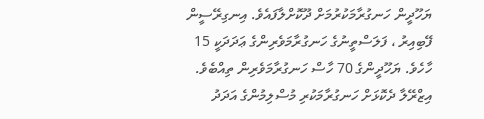ޔަހޫދީން ހަނގުރާމަކުރުމަށް ދޫކޮށްލާފައެވެ. އިނގިރޭސީން ފޭބިއިރު ، ފަލަސްތީނުގެ ހަނގުރާމަވެރިންގެ ޢަދަދަކީ 15 ހާހެވެ. ޔަހޫދީންގެ 70 ހާސް ހަނގުރާމަވެރިން ތިއްބެވެ. އިޒްރޭލާ ދެކޮޅަށް ހަނގުރާމަކުރި މުސްލިމުންގެ އަދަދު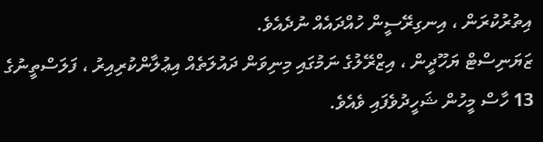އިތުރުކުރަން ، އިނގިރޭސީން ހުއްދައެއް ނުދެއެވެ.
ޒަޔަނިސްޓް ޔަހޫދީން ، އިޒްރޭލުގެ ނަމުގައި މިނިވަން ދައުލަތެއް އިޢުލާންކުރިއިރު ، ފަލަސްތީނުގެ 13 ހާސް މީހުން ޝަހީދުވެފައި ވެއެވެ.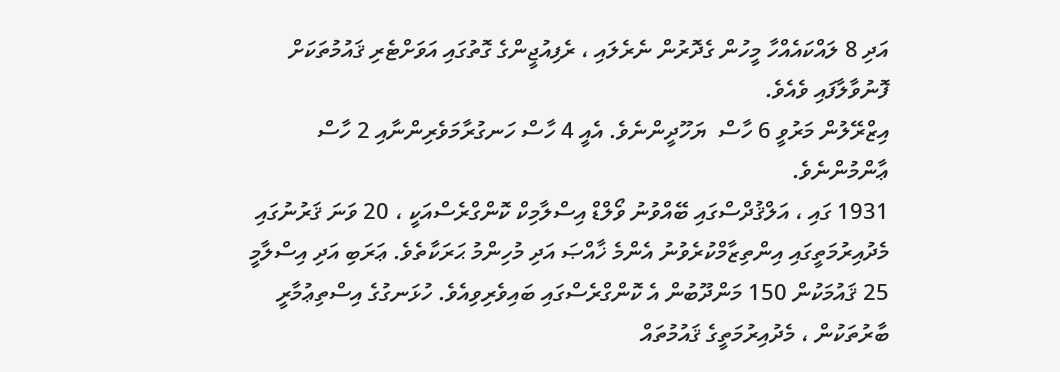އަދި 8 ލައްކައެއްހާ މީހުން ގެދޮރުން ނެރެލައި ، ރެފިއުޖީންގެ ގޮތުގައި އަވަށްޓެރި ޤައުމުތަކަށް ފޮނުވާލާފައި ވެއެވެ.
އިޒްރޭލުން މަރުވީ 6 ހާސް  ޔަހޫދީންނެވެ. އެއީ 4 ހާސް ހަނގުރާމަވެރިންނާއި 2 ހާސް ޢާންމުންނެވެ.
1931 ގައި ، އަލްޤުދްސްގައި ބޭއްވުނު ވޯލްޑް އިސްލާމިކް ކޮންގްރެސްއަކީ ، 20 ވަނަ ޤަރުނުގައި މެދުއިރުމަތީގައި އިންތިޒާމްކުރެވުނު އެންމެ ޚާއްޞަ އަދި މުހިންމު ޙަރަކާތެވެ. ޢަރަބި އަދި އިސްލާމީ 25 ޤައުމަކުން 150 މަންދޫބުން އެ ކޮންގްރެސްގައި ބައިވެރިވިއެވެ. ހުޅަނގުގެ އިސްތިޢުމާރީ  ބާރުތަކުން ، މެދުއިރުމަތީގެ ޤައުމުތައް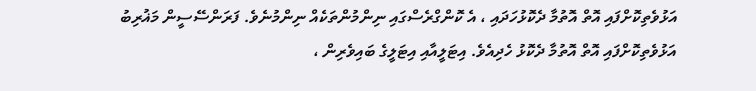އަޅުވެތިކޮށްފައި އޮތް އޮތުމާ ދެކޮޅުހަދައި ، އެ ކޮންގްރެސްގައި ނިންމުންތަކެއް ނިންމުނެވެ. ފަރަންސޭސީން މަޣުރިބު އަޅުވެތިކޮށްފައި އޮތް އޮތުމާ ދެކޮޅު ހެދިއެވެ. އިޓަލީއާއި އިޓަލީގެ ބައިވެރިން ،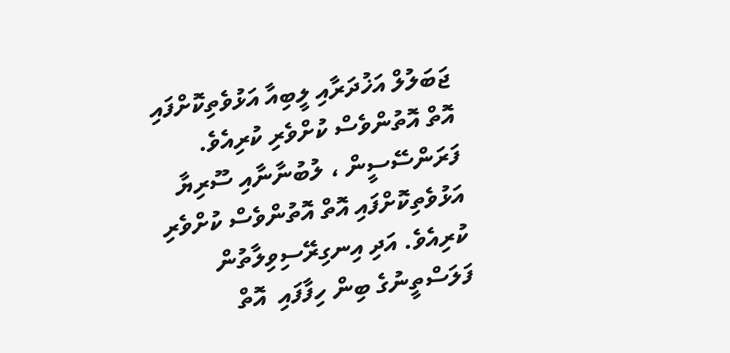ޖަބަލުލް އަޚުދަރާއި ލީބިއާ އަޅުވެތިކޮށްފައި އޮތް އޮތުންވެސް ކުށްވެރި ކުރިއެވެ. ފަރަންސޭސީން ، ލުބުނާނާއި ސޫރިޔާ އަޅުވެތިކޮށްފައި އޮތް އޮތުންވެސް ކުށްވެރި ކުރިއެވެ. އަދި އިނގިރޭސިވިލާތުން ފަލަސްތީނުގެ ބިން ހިފާފައި  އޮތް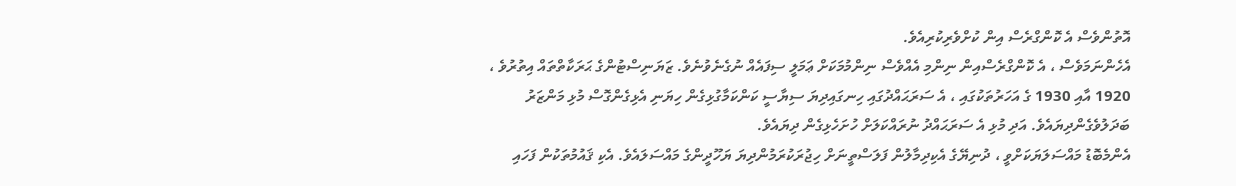އޮތުންވެސް އެ ކޮންގްރެސް އިން ކުށްވެރިކުރިއެވެ.
އެހެންނަމަވެސް ، އެ ކޮންގްރެސްއިން ނިންމި އެއްވެސް ނިންމުމަކަށް ޢަމަލީ ސިފައެއް ނުގެނެވުނެވެ. ޒަޔަނިސްޓުންގެ ޙަރަކާތްތައް އިތުރުވެ ، 1920 އާއި 1930 ގެ އަހަރުތަކުގައި ، އެ ސަރަޙައްދުގައި ހިނގައިދިޔަ ސިޔާސީ ކަންކަމާގުޅިގެން ހިޔަނި އެޅިގެންގޮސް މުޅި މަންޒަރު ބަދަލުވެގެންދިޔައެވެ. އަދި މުޅި އެ ސަރަޙައްދު ނުރައްކަލަށް ހުށަހެޅިގެން ދިޔައެވެ.
އެންމެބޮޑު މައްސަލަޔަކަށްވީ ، ދުނިޔޭގެ އެކިދިމާލުން ފަލަސްތީނަށް ހިޖުރަކުރަމުންދިޔަ ޔަހޫދީންގެ މައްސަލައެވެ. އެކި ޤައުމުތަކުން ފަހައި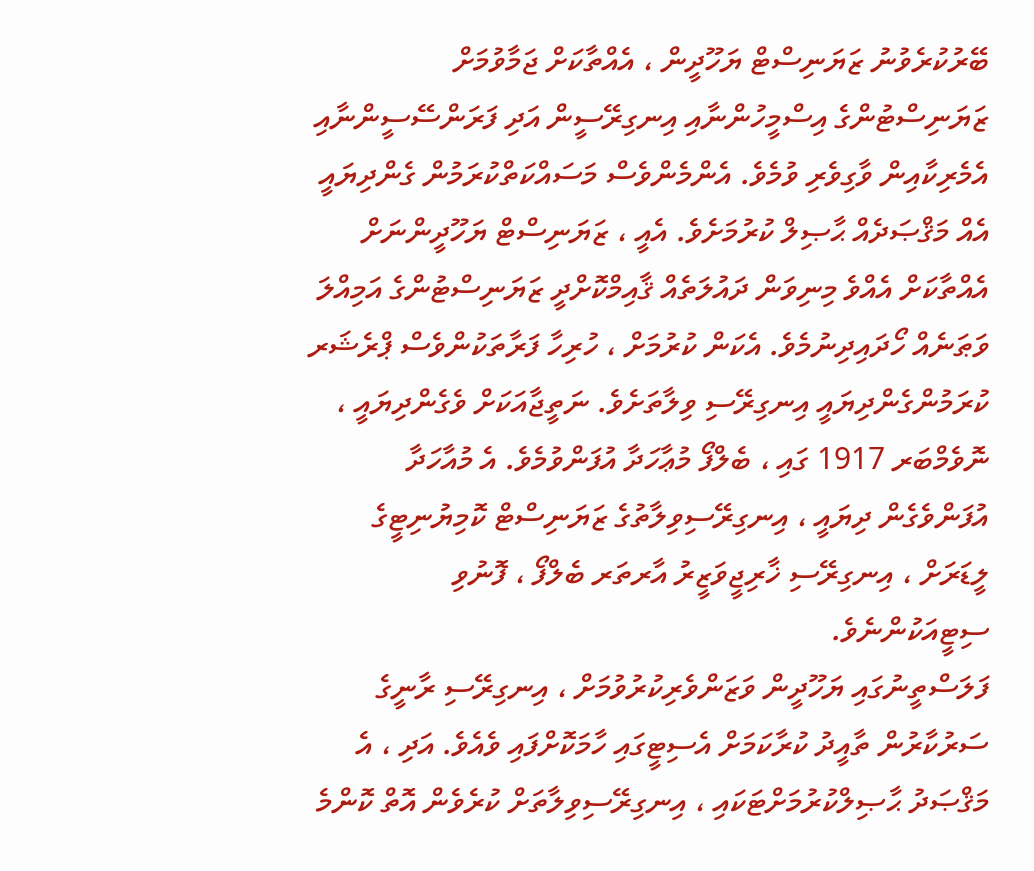ބޭރުކުރެވުނު ޒަޔަނިސްޓް ޔަހޫދީން ، އެއްތާކަށް ޖަމާވުމަށް ޒަޔަނިސްޓުންގެ އިސްމީހުންނާއި އިނގިރޭސީން އަދި ފަރަންސޭސީންނާއި އެމެރިކާއިން ވާގިވެރި ވުމެވެ. އެންމެންވެސް މަސައްކަތްކުރަމުން ގެންދިޔައީ އެއް މަޤްޞަދެއް ޙާޞިލް ކުރުމަށެވެ. އެއީ ، ޒަޔަނިސްޓް ޔަހޫދީންނަށް އެއްތާކަށް އެއްވެ މިނިވަން ދައުލަތެއް ޤާއިމްކޮށްދީ ޒަޔަނިސްޓުންގެ އަމިއްލަ ވަޠަނެއް ހޯދައިދިނުމެވެ. އެކަން ކުރުމަށް ، ހުރިހާ ފަރާތަކުންވެސް ޕްރެޝަރ ކުރަމުންގެންދިޔައީ އިނގިރޭސި ވިލާތަށެވެ. ނަތީޖާއަކަށް ވެގެންދިޔައީ ، ނޮވެމްބަރ 1917 ގައި ، ބެލްފޯ މުޢާހަދާ އުފަންވުމެވެ. އެ މުއާހަދާ އުފަންވެގެން ދިޔައީ ، އިނގިރޭސިވިލާތުގެ ޒަޔަނިސްޓް ކޮމިޔުނިޓީގެ ލީޑަރަށް ، އިނގިރޭސި ޚާރިޖީވަޒީރު އާރތަރ ބެލްފޯ ، ފޮނުވި ސިޓީއަކުންނެވެ.
ފަލަސްތީނުގައި ޔަހޫދީން ވަޒަންވެރިކުރުވުމަށް ، އިނގިރޭސި ރާނީގެ ސަރުކާރުން ތާއީދު ކުރާކަމަށް އެސިޓީގައި ހާމަކޮށްފައި ވެއެވެ. އަދި ، އެ މަޤްޞަދު ޙާޞިލްކުރުމަށްޓަކައި ، އިނގިރޭސިވިލާތަށް ކުރެވެން އޮތް ކޮންމެ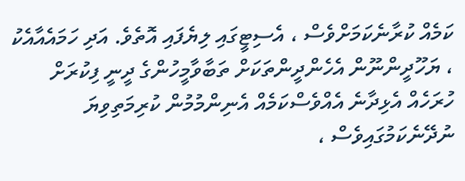ކަމެއް ކުރާނެކަމަށްވެސް ، އެސިޓީގައި ލިޔެފައި އޮތެވެ. އަދި ހަމައެއާއެކު ، ޔަހޫދީންނޫން އެހެންދީންތަކަށް ތަބާވާމީހުންގެ ދީނީ ފިކުރަށް ހުރަހެއް އެޅިދާނެ އެއްވެސްކަމެއް އެނިންމުމުން ކުރިމަތިވިޔަ ނުދޭނެކަމުގައިވެސް ،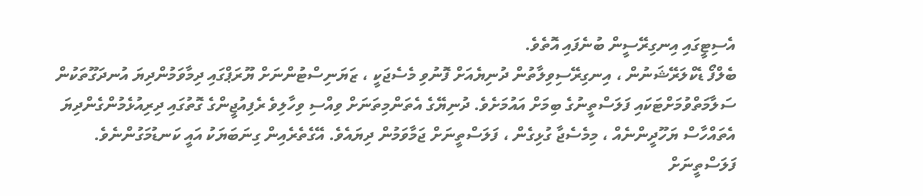އެސިޓީގައި އިނގިރޭސީން ބުނެފައި އޮތެވެ.
ބެލްފޯ ޑެކްލަރޭޝަނުން ، އިނގިރޭސިވިލާތުން ދުނިޔެއަށް ފޮނުވި މެސެޖަކީ ، ޒަޔަނިސްޓުންނަށް ޔޫރަޕްގައި ދިމާވަމުންދިޔަ އުނދަގޫތަކުން ސަލާމަތްވުމަށްޓަކައި ފަލަސްތީނުގެ ބިމަށް އައުމަށެވެ. ދުނިޔޭގެ އެތަންމިތަނަށް ވިއްސި ވިހާލިވެ ރެފިއުޖީންގެ ގޮތުގައި ދިރިއުޅެމުންގެންދިޔަ އެތައްހާސް ޔަހޫދީންނެއް ، މިމެސެޖާ ގުޅިގެން ، ފަލަސްތީނަށް ޖަމާވަމުން ދިޔައެވެ. އޭގެތެރެއިން ގިނަބަޔަކު އައީ ކަނޑުމަގުންނެވެ. ފަލަސްތީނަށް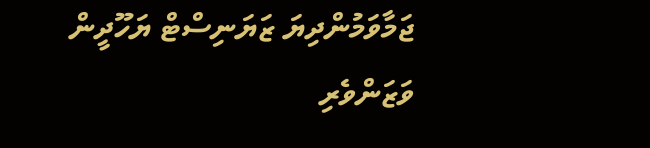ޖަމާވަމުންދިޔަ ޒަޔަނިސްޓް ޔަހޫދީން ވަޒަންވެރި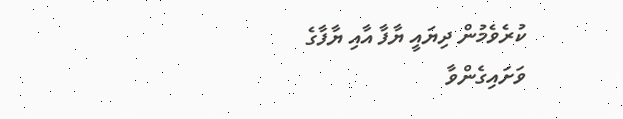ކުރެވެމުން ދިޔައީ ޔާފާ އާއި ޔާފާގެ ވަށައިގެންވާ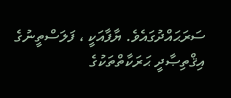ސަރަޙައްދުގައެވެ. ޔާފާއަކީ ، ފަލަސްތީނުގެ އިޤްތިޞާދީ ޙަރަކާތްތަކުގެ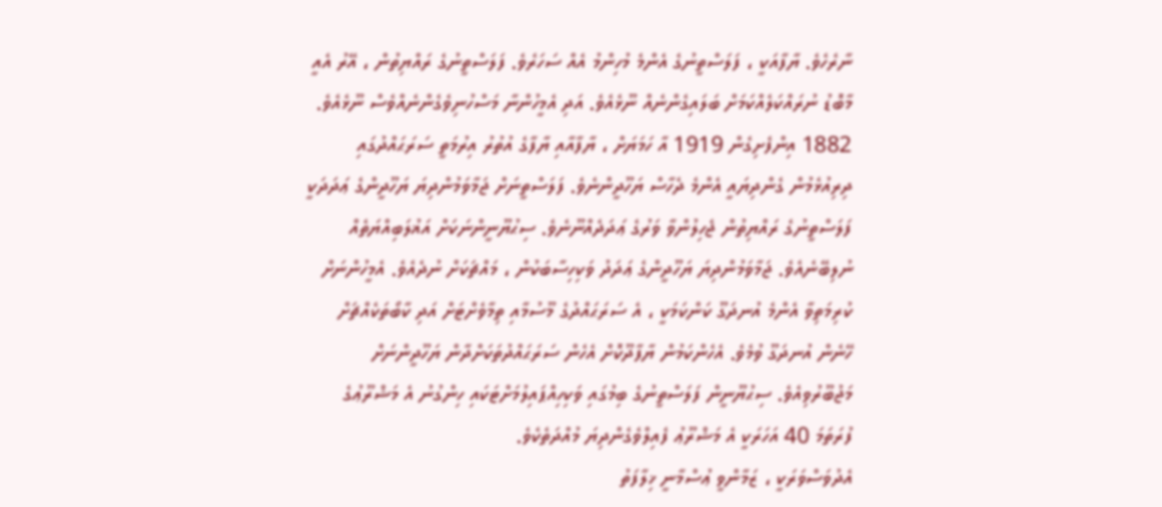ނާރެހެވެ. ޔާފާއަކީ ، ފަލަސްތީނުގެ އެންމެ މުހިންމު އެއް ސަހަރެވެ. ފަލަސްތީނުގެ ރައްޔިތުން ، އޭރު އެއީ މާބޮޑު ނުރައްކަލެއްކަމަށް ބަލައިގެންނެއް ނޫޅެއެވެ. އަދި އެމީހުންނާ މަސްހުނިވެގެންނެއްވެސް ނޫޅެއެވެ.
1882 އިންފެށިގެން 1919 އާ ހަމަޔަށް ، ޔާފާއާއި ޔާފާގެ އުތުރު އިރުމަތީ ސަރަޙައްދުގައި ދިރިއުޅެމުން ގެންދިޔައީ އެންމެ ދެހާސް ޔަހޫދީންނެވެ. ފަލަސްތީނަށް ޖަމާވަމުންދިޔަ ޔަހޫދީންގެ ޢަދަދަކީ ފަލަސްތީނުގެ ރައްޔިތުން ޖެހިލުންވާ ވަރުގެ ޢަދަދެއްނޫނެވެ. ސިޙުޔޫނީންނަކަށް އަޣުލަބިއްޔަތެއް ނުލިބޭނެއެވެ. ޖަމާވަމުންދިޔަ ޔަހޫދީންގެ ޢަދަދު ވަކިހިސާބަކުން ، މައްޗަކަށް ނުދެއެވެ. އެމީހުންނަށް ކުރިމަތިވާ އެންމެ އުނދަގޫ ކަންކަމަކީ ، އެ ސަރަޙައްދުގެ މޫސުމާއި ތިމާވެށްޓަށް އަދި ކާބޯތަކެއްޗަށް ހޭނެން އުނދަގޫ ވުމެވެ. އެހެންކަމުން ޔާފާދޫކޮށް އެހެން ސަރަޙައްދުތަކަށްދާން ޔަހޫދީންނަށް މަޖުބޫރުވިއެވެ. ސިޙުޔޫނީން ފަލަސްތީނުގެ ބިމުގައި ވަކިހިއްޕައިލުމަށްޓަކައި ހިންގުނު އެ މަޝްރޫޢުގެ ފުރަތަމަ 40 އަހަރަކީ އެ މަޝްރޫޢު ފެއިލްވެގެންދިޔަ މުއްދަތެކެވެ.
އެދުވަސްވަރަކީ ، ޒަމާންވީ ޢުސްމާނީ ޚިލާފަތު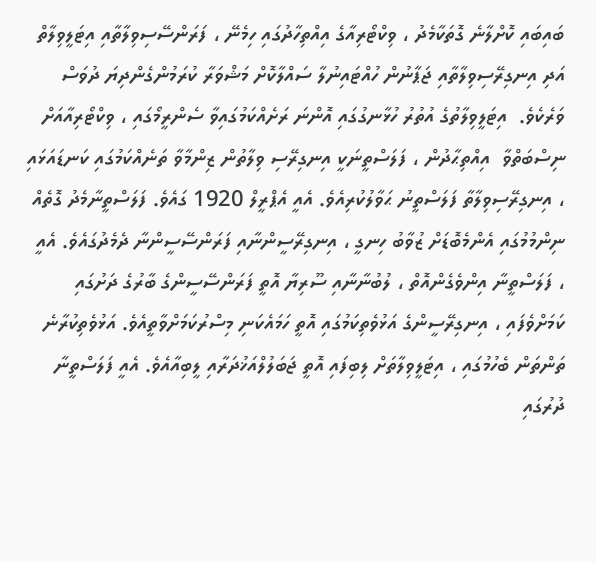ބައިބައި ކޮށްލާނެ ގޮތަކާމެދު ، ވިކްޓޯރިއާގެ އިއްތިހާދުގައި ހިމެނޭ ، ފަރަންސޭސިވިލާތާއި އިޓަލީވިލާތް އަދި އިނގިރޭސިވިލާތާއި ޖަޕާނުން ހުއްޓައިނުލާ ސައްލާކޮށް މަޝްވަރާ ކުރަމުންގެންދިޔަ ދުވަސް ވަރެކެވެ.  އިޓަލީވިލާތުގެ އުތުރު ހުޅާނގުގައި އޮންނަ ރަށެއްކަމުގައިވާ ސެންރީމޯގައި ، ވިކްޓޯރިއާއަށް ނިސްބަތްވާ  އިއްތިޙާދުން ، ފަލަސްތީނަކީ އިނގިރޭސި ވިލާތުން ޒިންމާވާ ތަނެއްކަމުގައި ކަނޑައަޅައި ، އިނގިރޭސިވިލާތާ ފަލަސްތީނު ޙަވާލުކުރިއެވެ. އެއީ އެޕްރީލް 1920 ގައެވެ. ފަލަސްތީނާމެދު ގޮތެއް ނިންމުމުގައި އެންމެބޮޑަށް ޒުވާބު ހިނގީ ، އިނގިރޭސީންނާއި ފަރަންސޭސީންނާ ދެމެދުގައެވެ. އެއީ ، ފަލަސްތީނާ އިންވެގެންއޮތް ، ލުބުނާނާއި ސޫރިޔާ އޮތީ ފަރަންސޭސީންގެ ބާރުގެ ދަށުގައި ކަމަށްވެފައި ، އިނގިރޭސީންގެ އަޅުވެތިކަމުގައި އޮތީ ހަމައެކަނި މިސްރުކަމަށްވާތީއެވެ. އަޅުވެތިކުރާނެ ތަންތަން ބެހުމުގައި ، އިޓަލީވިލާތަށް ލިބިފައި އޮތީ ޖަބަލުލްއަޚުދަރާއި ލީބިއާއެވެ. އެއީ ފަލަސްތީނާ ދުރުގައި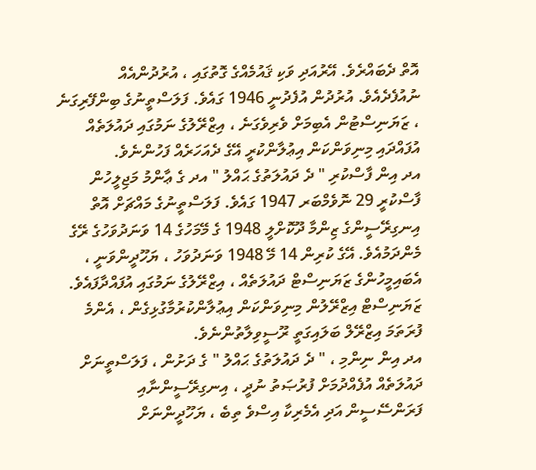އޮތް ދެބައްރެވެ. އޭރުއަދި ވަކި ޤައުމެއްގެ ގޮތުގައި ، އުރުދުންއެއް ނުއުފެދެއެވެ. އުރުދުން އުފެދުނީ 1946 ގައެވެ. ފަލަސްތީނުގެ ބިންފޭރިގަނެ ، ޒަޔަނިސްޓުން އެބިމަށް ވެރިވެގަނެ ، އިޒްރޭލުގެ ނަމުގައި ދައުލަތެއް އުފައްދައި މިނިވަންކަން އިޢުލާންކުރީ އޭގެ ދެއަހަރެއް ފަހުންނެވެ.
އދ އިން ފާސްކުރި " ދެ ދައުލަތުގެ ޙައްލު " އދ ގެ ޢާންމު މަޖިލީހުން ފާސްކުރީ 29 ނޮވެމްބަރ 1947 ގައެވެ. ފަލަސްތީނުގެ މައްޗަށް އޮތް އިނގިރޭސީންގެ ޒިންމާ ދޫކޮށްލީ 1948 ގެ މޭމަހުގެ 14 ވަނަދުވަހުގެ ރޭގެ މެންދަމުއެވެ. އޭގެ ކުރިން 14 މޭ 1948 ވަނަދުވަހު ، ޔަހޫދީންވަނީ ، އެބައިމީހުންގެ ޒަޔަނިސްޓް ދައުލަތެއް ، އިޒްރޭލުގެ ނަމުގައި އުފައްދާފައެވެ. ޒަޔަނިސްޓް އިޒްރޭލުން މިނިވަންކަން އިޢުލާންކުރުމާގުޅިގެން ، އެންމެ ފުރަތަމަ އިޒްރޭލް ބަލައިގަތީ ރޫސީވިލާތުންނެވެ.
އދ އިން ނިންމި ، " ދެ ދައުލަތުގެ ޙައްލު " ގެ ދަށުން ، ފަލަސްތީނަށް ދައުލަތެއް އުފެއްދުމަށް ފުރުޞަތު ނުދީ ، އިނގިރޭސީންނާއި ފަރަންސޭސީން އަދި އެމެރިކާ އިސްވެ ތިބެ ، ޔަހޫދީންނަށް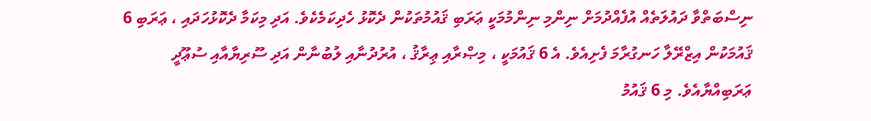ނިސްބަތްވާ ދައުލަތެއް އުފެއްދުމަށް ނިންމި ނިންމުމަކީ ޢަރަބި ޤައުމުތަކުން ދެކޮޅު ހެދިކަމެކެވެ. އަދި މިކަމާ ދެކޮޅުހަދައި ، ޢަރަބި 6 ޤައުމަކުން އިޒްރޭލާ ހަނގުރާމަ ފެށިއެވެ. އެ 6 ޤައުމަކީ ، މިޞްރާއި ޢިރާޤު ، އުރުދުނާއި ލުބުނާން އަދި ސޫރިޔާއާއި ސުޢޫދީ ޢަރަބިއްޔާއެވެ. މި 6 ޤައުމު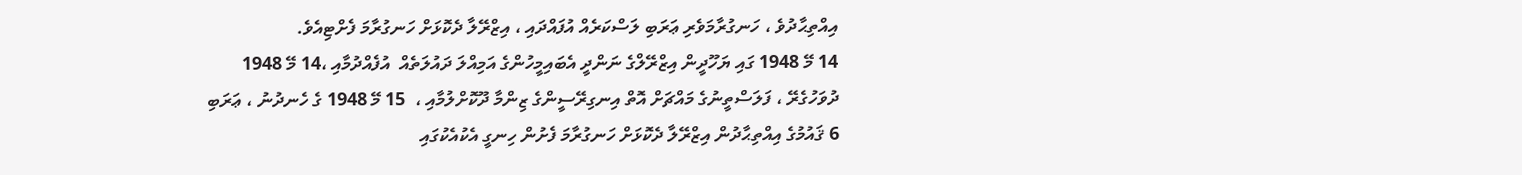އިއްތިޙާދުވެ ، ހަނގުރާމަވެރި ޢަރަބި ލަސްކަރެއް އުފައްދައި ، އިޒްރޭލާ ދެކޮޅަށް ހަނގުރާމަ ފެށްޓިއެވެ.
14 މޭ 1948 ގައި ޔަހޫދީން އިޒްރޭލްގެ ނަންދީ އެބައިމީހުންގެ އަމިއްލަ ދައުލަތެއް  އުފެއްދުމާއި ،14 މޭ 1948 ދުވަހުގެރޭ ، ފަލަސްތީނުގެ މައްޗަށް އޮތް އިނގިރޭސީންގެ ޒިންމާ ދޫކޮށްލުމާއި ،  15 މޭ 1948 ގެ ހެނދުނު ، ޢަރަބި 6 ޤައުމުގެ އިއްތިޙާދުން އިޒްރޭލާ ދެކޮޅަށް ހަނގުރާމަ ފެށުން ހިނގީ އެކުއެކުގައި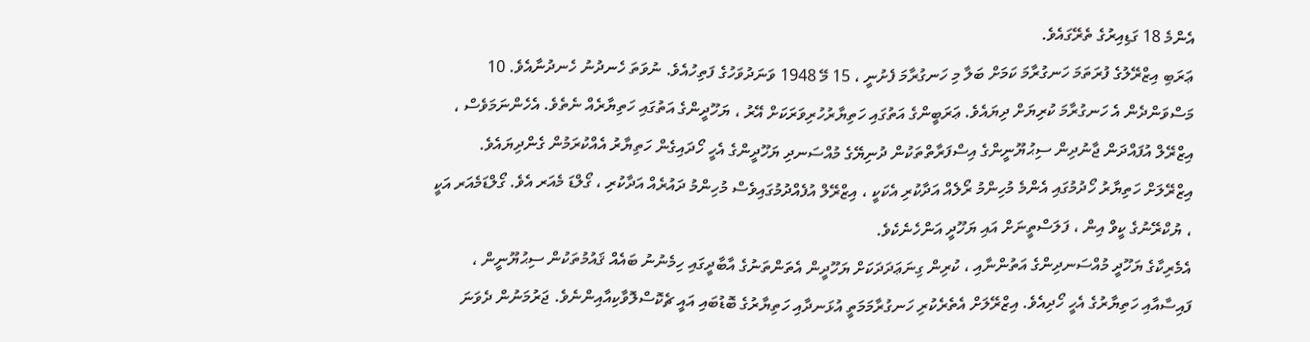އެންމެ 18 ގަޑިއިރުގެ ތެރޭގައެވެ.
ޢަރަބި އިޒްރޭލުގެ ފުރަތަމަ ހަނގުރާމަ ކަމަށް ބަލާ މި ހަނގުރާމަ ފެށުނީ ، 15 މޭ 1948 ވަނަދުވަހުގެ ފަތިހުއެވެ. ނުވަތަ ހެނދުނު ހެނދުނާއެވެ. 10 މަސްވަންދެން އެ ހަނގުރާމަ ކުރިޔަށް ދިޔައެވެ. ޢަރަބީންގެ އަތުގައި ހަތިޔާރުހުރިވަރަކަށް އޭރު ، ޔަހޫދީންގެ އަތުގައި ހަތިޔާރެއް ނެތެވެ. އެހެންނަމަވެސް ، އިޒްރޭލް އުފައްދަން ޖާނުދިން ސިޙުޔޫނީންގެ އިސްފަރާތްތަކުން ދުނިޔޭގެ މުއްސަނދި ޔަހޫދީންގެ އެހީ ހޯދައިގެން ހަތިޔާރު އެއްކުރަމުން ގެންދިޔައެވެ. އިޒްރޭލަށް ހަތިޔާރު ހޯދުމުގައި އެންމެ މުހިންމު ރޯލެއް އަދާކުރި އެކަކީ ، އިޒްރޭލް އުފެއްދުމުގައިވެސް މުހިންމު ދައުރެއް އަދާކުރި ، ގޯލްޑަ މެއަރ އެވެ. ގޯލްޑަމެއަރ އަކީ ، ޔުކްރޭނުގެ ކީވް އިން ، ފަލަސްތީނަށް އައި ޔަހޫދީ އަންހެނެކެވެ.
އެމެރިކާގެ ޔަހޫދީ މުއްސަނދިންގެ އަތުންނާއި ، ކުރިން ގިނަޢަދަދަކަށް ޔަހޫދީން އެތަންތަނުގެ އާބާދީގައި ހިމެނުނު ބައެއް ޤައުމުތަކުން ސިޙުޔޫނީން ، ފައިސާއާއި ހަތިޔާރުގެ އެހީ ހޯދިއެވެ. އިޒްރޭލަށް އެތެރެކުރި ހަނގުރާމަމަތީ އުޅަނދާއި ހަތިޔާރުގެ ބޮޑުބައި އައީ ޗެކޮސްލޮވާކިއާއިންނެވެ. ޖަރުމަނުން ދެވަނަ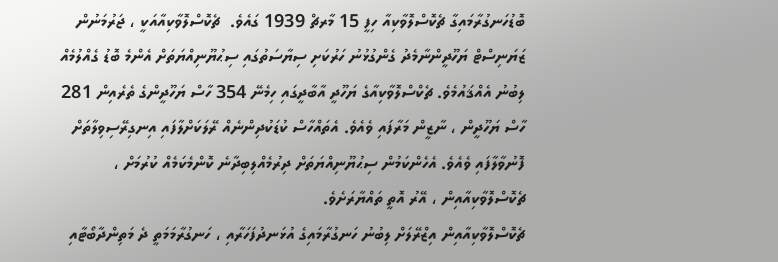ބޮޑުހަނގުރާމައިގާ ޗެކޮސްލޮވާކިއާ ހިފީ 15 މާރޗް 1939 ގައެވެ.  ޗެކޮސްލޮވާކިއާއަކީ ، ޖަރުމަނުން ޒަޔަނިސްޓް ޔަހޫދީންނާމެދު ގެންގުޅުނު ހަރުކަށި ސިޔާސަތުގައި ސިޙުޔޫނިއްޔަތަށް އެންމެ ބޮޑު ގެއްލުމެއް ލިބުނު އެއްޤައުމެވެ. ޗެކްސްލޮވާކިއާގެ ޔަހޫދީ އާބާދީގައި ހިމެނޭ 354 ހާސް ޔަހޫދީންގެ ތެރެއިން 281 ހާސް ޔަހޫދީން ، ނާޒީން މަރާފައި ވެއެވެ. އެތައްހާސް ކުޑަކުދިންނެއް ރޭލަކަށްލާފައި އިނގިރޭސިވިލާތަށް ފޮނުވާލާފައި ވެއެވެ. އެހެންކަމުން ސިޙުޔޫނިއްޔަތަށް ދިރުމެއްލިބިދާނެ ކޮންމެކަމެއް ކުރުމަށް ،  ޗެކޮސްލޮވާކިއާއިން ، އޭރު އޮތީ ތައްޔާރަށެވެ.
ޗެކޮސްލޮވާކިއާއިން އިޒްރޭލަށް ލިބުނު ހަނގުރާމައިގެ އުޅަނދުފަހަރާއި ، ހަނގުރާމަމަތީ ދެ މަތިންދާބޯޓާއި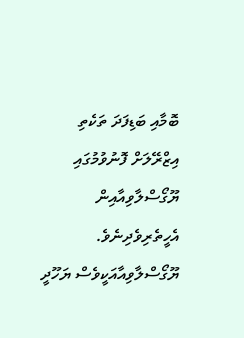ބޮމާއި ބަޑިފަދަ ތަކެތި އިޒްރޭލަށް ފޮނުވުމުގައި ޔޫގޯސްލާވިއާއިން އެހީތެރިވެދިނެވެ. ޔޫގޯސްލާވިއާއަކީވެސް ޔަހޫދީ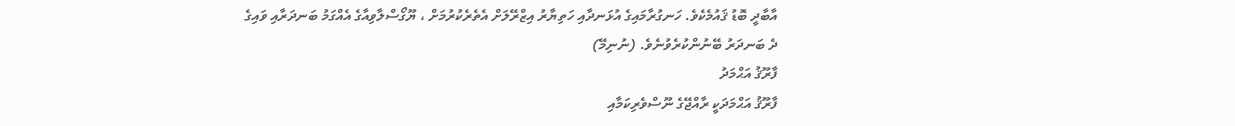އާބާދީ ބޮޑު ޤައުމެކެވެ. ހަނގުރާމައިގެ އުޅަނދާއި ހަތިޔާރު އިޒްރޭލަށް އެތެރެކުރުމަށް ، ޔޫގޯސްލާވިއާގެ އެއްގަމު ބަނދަރާއި ވައިގެ ދެ ބަނދަރު ބޭނުންކުރެވުނެވެ. (ނުނިމޭ)
ފާރޫޤު އަޙްމަދު
ފާރޫޤު އަޙްމަދަކީ ރާއްޖޭގެ ނޫސްވެރިކަމާއި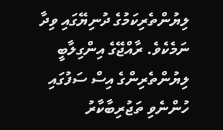ލިޔުންތެރިކަމުގެ ދުނިޔޭގައި ވިދާ ނަމެކެވެ. ރާއްޖޭގެ އިންގިލާބީ ލިޔުންތެރިންގެ އިސް ސަފުގައި ހުންނެވި ތަޖުރިބާކާރު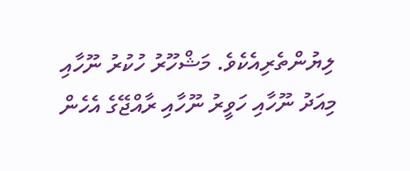ލިޔުންތެރިއެކެވެ. މަޝްހޫރު ހުކުރު ނޫހާއި މިއަދު ނޫހާއި ހަވީރު ނޫހާއި ރާއްޖޭގެ އެހެން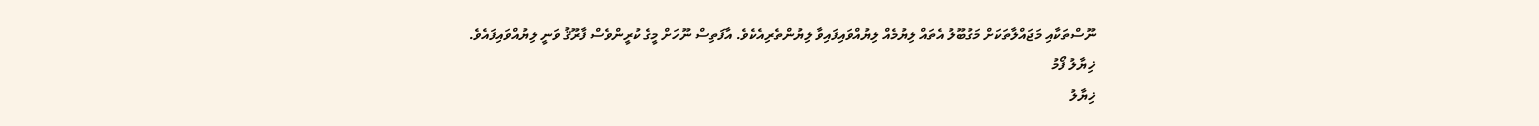ނޫސްތަކާއި މަޖައްލާތަކަށް މަގުބޫލު އެތައް ލިޔުމެއް ލިޔުއްވައިފައިވާ ލިޔުންތެރިއެކެވެ. އާފަތިސް ނޫހަށް މީގެ ކުރީންވެސް ފާރޫޤު ވަނީ ލިޔުއްވައިފައެވެ.
ޚިޔާލު ފޯމު
ޚިޔާލު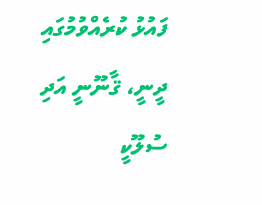ފައުޅު ކުރެއްވުމުގައި ދީނީ، ޤާނޫނީ އަދި ސުލޫކީ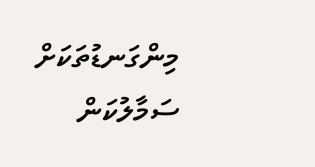މިންގަނޑުތަކަށް ސަމާލުކަން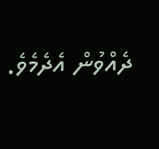ދެއްވުން އެދެމެވެ.